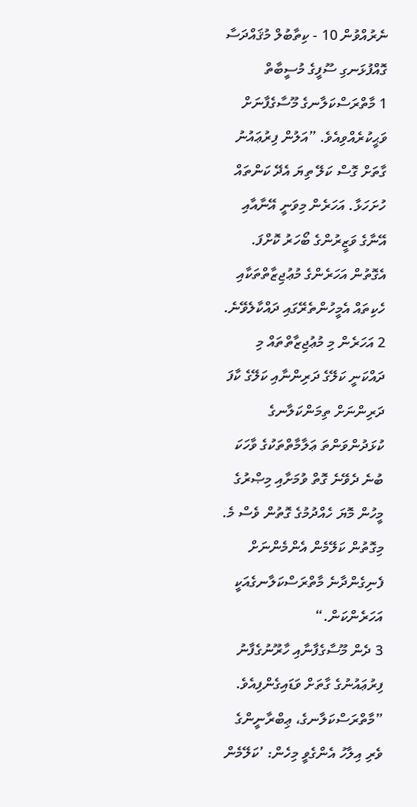ނެރުއްވުން 10 - ކިތާބުލް މުޤައްދަސާ
ގޮއްފުޅަނގި ސޫފީގެ މުސީބާތް
1 މާތްރަސްކަލާނގެ މޫސާގެފާނަށް ވަޙީކުރެއްވިއެވެ. ”އަލުން ފިރުޢައުނު ގާތަށް ގޮސް ކަލޭ ތިޔަ އެދޭ ކަންތައް ހުށަހަޅާ. އަހަރެން މިވަނީ އޭނާއާއި އޭނާގެ ވަޒީރުންގެ ބޯހަރު ކޮށްފަ. އެގޮތުން އަހަރެންގެ މުޢުޖިޒާތްތަކާއި ހެކިތައް އެމީހުންތެރޭގައި ދައްކާލެވޭނެ.
2 އަހަރެން މި މުޢުޖިޒާތްތައް މި ދައްކަނީ ކަލޭގެ ދަރިންނާއި ކަލޭގެ ކާފަ ދަރިންނަށް ތިމަންކަލާނގެ ކުޅަދުންވަންތަ ޢަލާމާތްތަކުގެ ވާހަކަ ބުނެ ދެވޭނެ ގޮތް ވުމަށާއި މިޞްރުގެ މީހުން މޮޔަ ހެއްދުމުގެ ގޮތުން ވެސް މެ. މިގޮތުން ކަލޭމެން އެންމެންނަށް ފެނިގެންދާނެ މާތްރަސްކަލާނގެއަކީ އަހަރެންކަން.“
3 ދެން މޫސާގެފާނާއި ހާރޫނުގެފާނު ފިރުޢައުނުގެ ގާތަށް ވަޑައިގެންފިއެވެ. ”މާތްރަސްކަލާނގެ، ޢިބްރާނީންގެ ވެރި އިލާހު އެންގެވީ މިހެން: ’ކަލޭމެން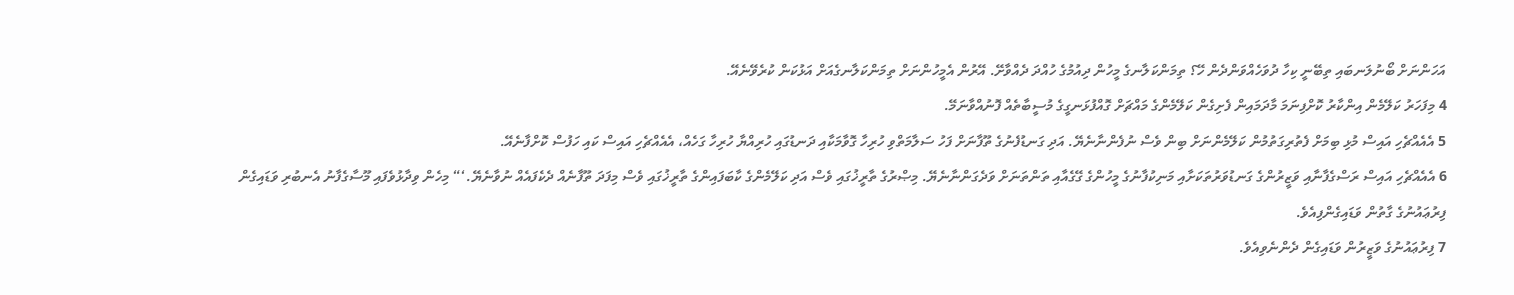އަހަންނަށް ބޯނުލަނބައި ތިބޭނީ ކިހާ ދުވަހެއްވަންދެން ހޭ؟ ތިމަންކަލާނގެ މީހުން ދިއުމުގެ ހުއްދަ ދެއްވާށޭ. އޭރުން އެމީހުންނަށް ތިމަންކަލާނގެއަށް އަޅުކަން ކުރެވޭނެއޭ.
4 މިފަހަރު ކަލޭމެން އިންކާރު ކޮށްފިނަމަ މާދަމައިން ފެށިގެން ކަލޭމެންގެ މައްޗަށް ގޮއްފުޅަނގީގެ މުސީބާތެއް ފޮނުއްވާނަމޭ.
5 އެއެއްޗެހި އައިސް މުޅި ބިމަށް ފެތުރިގަތުމުން ކަލޭމެންނަށް ބިން ވެސް ނުފެންނާނެޔޭ. އަދި ގަނޑުފެނުގެ ތޫފާނަށް ފަހު ސަލާމަތްވި ހުރިހާ ގޮވާމަކާއި ދަނޑުގައި ހުރިއްޔާ ހުރިހާ ގަހެއް، އެއެއްޗެހި އައިސް ކައި ހަފުސް ކޮށްފާނެއޭ.
6 އެއެއްޗެހި އައިސް ރަސްގެފާނާއި ވަޒީރުންގެ ގަނޑުވަރުތަކަށާއި މަނިކުފާނުގެ މީހުންގެ ގޭގެއާއި ތަންތަނަށް ވަދެގަންނާނެޔޭ. މިޞްރުގެ ތާރީޚުގައި ވެސް އަދި ކަލޭމެންގެ ކާބަފައިންގެ ތާރީޚުގައި ވެސް މިފަދަ ތޫފާނެއް ދެކެފައެއް ނުވާނެޔޭ.‘“ މިހެން ވިދާޅުވެފައި މޫސާގެފާނު އެނބުރި ވަޑައިގެން ފިރުޢައުނުގެ ގާތުން ވަޑައިގެންފިއެވެ.
7 ފިރުޢައުނުގެ ވަޒީރުން ވަޑައިގެން ދެންނެވިއެވެ.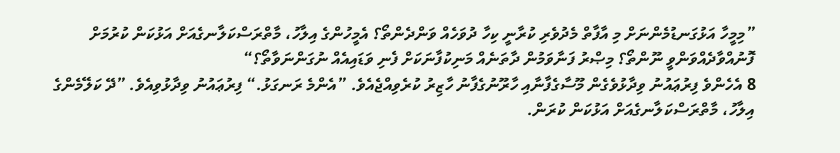”މިމީހާ އަޅުގަނޑުމެންނަށް މި އާފާތް މެދުވެރި ކުރާނީ ކިހާ ދުވަހެއް ވަންދެންތޯ؟ އެމީހުންގެ އިލާހު، މާތްރަސްކަލާނގެއަށް އަޅުކަން ކުރުމަށް ފޮނުއްވާދެއްވަންވީ ނޫންތޯ؟ މިޞްރު ފަނާވަމުން ދާތަނެއް މަނިކުފާނަކަށް ފެނި ވަޑައިއެއް ނުގަންނަވާތޯ؟“
8 އެހެންވެ ފިރުޢައުނު ވިދާޅުވެގެން މޫސާގެފާނާއި ހާރޫނުގެފާނު ހާޒިރު ކުރެވިއްޖެއެވެ. ”އެންމެ ރަނގަޅު.“ ފިރުޢައުނު ވިދާޅުވިއެވެ. ”ދޭ ކަލޭމެންގެ އިލާހު، މާތްރަސްކަލާނގެއަށް އަޅުކަން ކުރަން.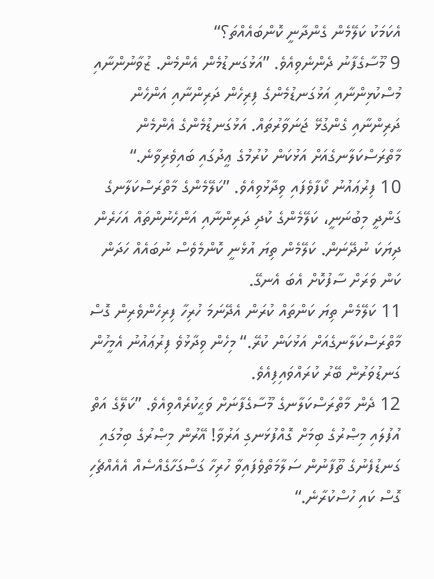އެކަމަކު ކަލޭމެން ގެންދާނީ ކޮންބައެއްތަ؟“
9 މޫސާގެފާނު ދެންނެވިއެވެ. ”އަޅުގަނޑުމެން އެންމެން. ޒުވާނުންނާއި މުސްކުޅިންނާއި އަޅުގަނޑުމެންގެ ފިރިހެން ދަރިންނާއި އަންހެން ދަރިންނާއި ގެންގުޅޭ ޖަނަވާރުތައް. އަޅުގަނޑުމެންގެ އެންމެން މާތްރަސްކަލާނގެއަށް އަޅުކަން ކުރުމުގެ ޢީދުގައި ބައިވެރިވާނެ.“
10 ފިރުޢައުނު ކޯފާވެފައި ވިދާޅުވިއެވެ. ”ކަލޭމެންގެ މާތްރަސްކަލާނގެ ގަންދީ މިބުނަނީ، ކަލޭމެންގެ ކުދި ދަރިންނާއި އަންހެނުންތައް އަހަރެން ދިޔަކަ ނުދޭނަން. ކަލޭމެން ތިޔަ އުޅެނީ ކޮންމެވެސް ނުބައެއް ހަދަން ކަން ވަރަށް ސާފުކޮށް އެބަ އެނގޭ.
11 ކަލޭމެން ތިޔަ ކަންތައް ކުރަން އެދޭނަމަ ހުރިހާ ފިރިހެންވެރިން ގޮސް މާތްރަސްކަލާނގެއަށް އަޅުކަން ކުރޭ.“ މިހެން ވިދާޅުވެ ފިރުޢައުނު އެމީހުން ގަނޑުވަރުން ބޭރު ކުރައްވައިފިއެވެ.
12 ދެން މާތްރަސްކަލާނގެ މޫސާގެފާނަށް ވަޙީކުރެއްވިއެވެ. ”ކަލޭގެ އަތް އުފުލައި މިޞްރުގެ ބިމަށް ގޮއްފުޅަނގި އަރުވާ! އޭރުން މިޞްރުގެ ބިމުގައި ގަނޑުފެނުގެ ތޫފާނުން ސަލާމަތްވެފައިވާ ހުރިހާ ގަސްގަހާގެއްސެއް އެއެއްޗެހި ގޮސް ކައި ހުސްކުރާނެ.“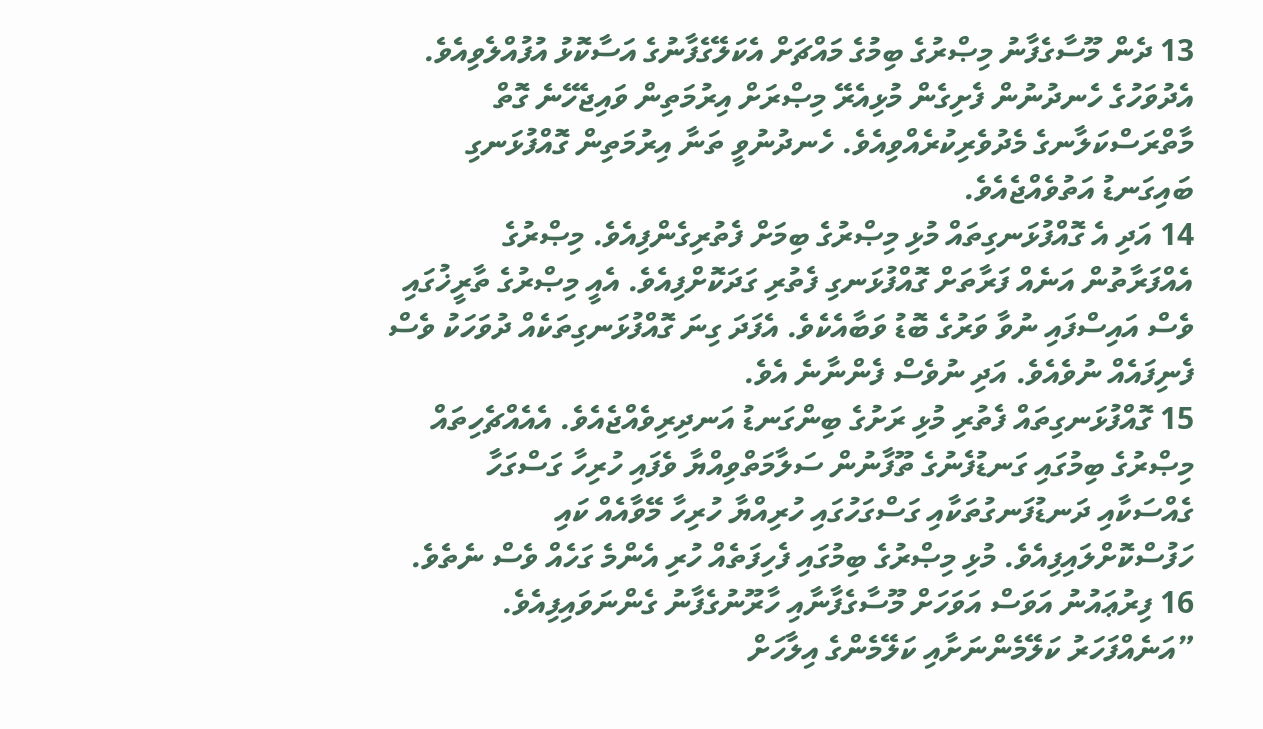13 ދެން މޫސާގެފާނު މިޞްރުގެ ބިމުގެ މައްޗަށް އެކަލޭގެފާނުގެ އަސާކޮޅު އުފުއްލެވިއެވެ. އެދުވަހުގެ ހެނދުނުން ފެށިގެން މުޅިއެރޭ މިޞްރަށް އިރުމަތިން ވައިޖެހޭނެ ގޮތް މާތްރަސްކަލާނގެ މެދުވެރިކުރެއްވިއެވެ. ހެނދުނުވީ ތަނާ އިރުމަތިން ގޮއްފުޅަނގި ބައިގަނޑު އަތުވެއްޖެއެވެ.
14 އަދި އެ ގޮއްފުޅަނގިތައް މުޅި މިޞްރުގެ ބިމަށް ފެތުރިގެންފިއެވެ. މިޞްރުގެ އެއްފަރާތުން އަނެއް ފަރާތަށް ގޮއްފުޅަނގި ފެތުރި ގަދަކޮށްފިއެވެ. އެއީ މިޞްރުގެ ތާރީޚުގައި ވެސް އައިސްފައި ނުވާ ވަރުގެ ބޮޑު ވަބާއެކެވެ. އެފަދަ ގިނަ ގޮއްފުޅަނގިތަކެއް ދުވަހަކު ވެސް ފެނިފައެއް ނުވެއެވެ. އަދި ނުވެސް ފެންނާނެ އެވެ.
15 ގޮއްފުޅަނގިތައް ފެތުރި މުޅި ރަށުގެ ބިންގަނޑު އަނދިރިވެއްޖެއެވެ. އެއެއްޗެހިތައް މިޞްރުގެ ބިމުގައި ގަނޑުފެނުގެ ތޫފާނުން ސަލާމަތްވިއްޔާ ވެފައި ހުރިހާ ގަސްގަހާ ގެއްސަކާއި ދަނޑުފަނގުތަކާއި ގަސްގަހުގައި ހުރިއްޔާ ހުރިހާ މޭވާއެއް ކައި ހަފުސްކޮށްލައިފިއެވެ. މުޅި މިޞްރުގެ ބިމުގައި ފެހިފަތެއް ހުރި އެންމެ ގަހެއް ވެސް ނެތެވެ.
16 ފިރުޢައުނު އަވަސް އަވަހަށް މޫސާގެފާނާއި ހާރޫނުގެފާނު ގެންނަވައިފިއެވެ. ”އަނެއްފަހަރު ކަލޭމެންނަށާއި ކަލޭމެންގެ އިލާހަށް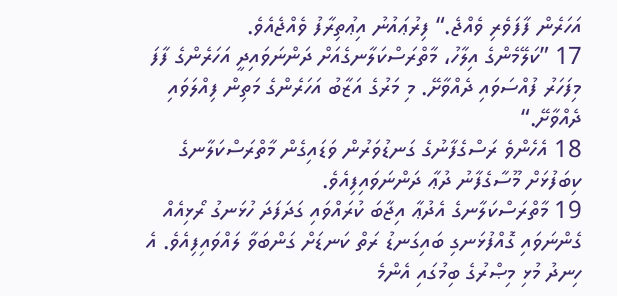އަހަރެން ފާފަވެރި ވެއްޖެ.“ ފިރުޢައުނު އިޢުތިރާފު ވެއްޖެއެވެ.
17 ”ކަލޭމެންގެ އިލާހު، މާތްރަސްކަލާނގެއަށް ދަންނަވައިދީ އަހަރެންގެ ފާފަ މިފަހަރު ފުއްސަވައި ދެއްވާށޭ. މި މަރުގެ އަޒާބު އަހަރެންގެ މަތިން ފިއްލަވައި ދެއްވާށޭ.“
18 އެހެންވެ ރަސްގެފާނުގެ ގަނޑުވަރުން ވަޑައިގެން މާތްރަސްކަލާނގެ ކިބަފުޅަށް މޫސާގެފާނު ދުޢާ ދަންނަވައިފިއެވެ.
19 މާތްރަސްކަލާނގެ އެދުޢާ އިޖާބަ ކުރައްވައި ގަދަފަދަ ހުޅަނގު ރޯޅިއެއް ގެންނަވައި ގޮއްފުޅަނގި ބައިގަނޑު ރަތް ކަނޑަށް ގަންބަވާ ލައްވައިފިއެވެ. އެ ހިނދު މުޅި މިޞްރުގެ ބިމުގައި އެންމެ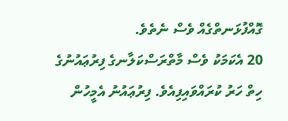ގޮއްފުޅަނތްގެއް ވެސް ނެތެވެ.
20 އެކަމަކު ވެސް މާތްރަސްކަލާނގެ ފިރުޢައުނުގެ ހިތް ހަރު ކުރައްވައިފިއެވެ. ފިރުޢައުނު އެމީހުން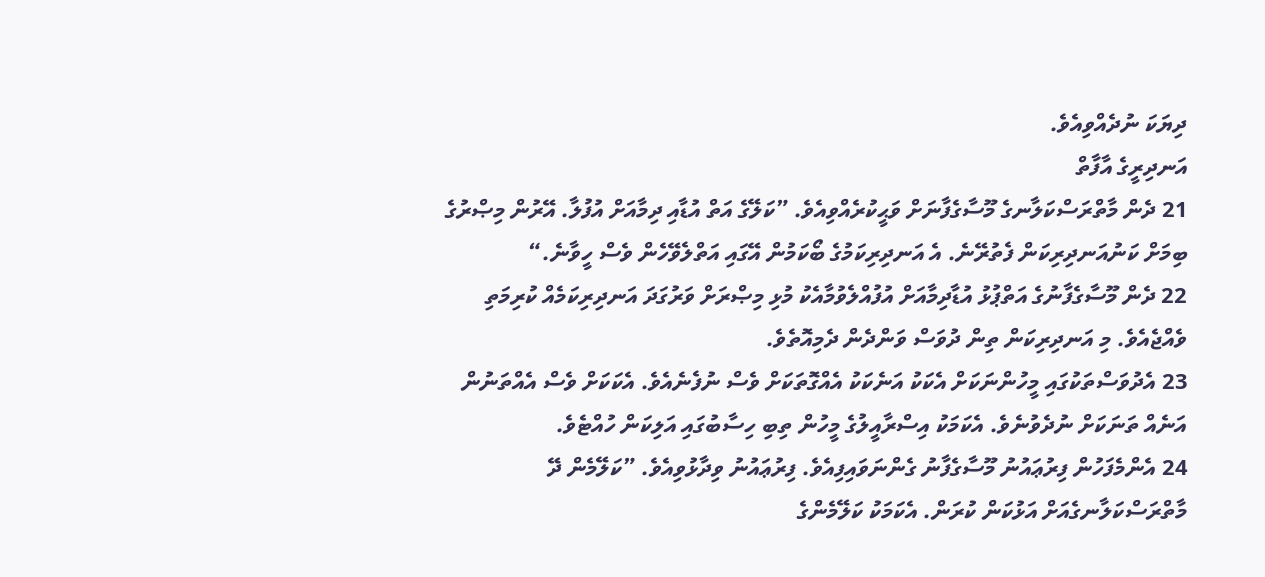ދިޔަކަ ނުދެއްވިއެވެ.
އަނދިރީގެ އާފާތް
21 ދެން މާތްރަސްކަލާނގެ މޫސާގެފާނަށް ވަޙީކުރެއްވިއެވެ. ”ކަލޭގެ އަތް އުޑާއި ދިމާއަށް އުފުލާ. އޭރުން މިޞްރުގެ ބިމަށް ކަނުއަނދިރިކަން ފެތުރޭނެ. އެ އަނދިރިކަމުގެ ބޯކަމުން އޭގައި އަތްލެވޭހެން ވެސް ހީވާނެ.“
22 ދެން މޫސާގެފާނުގެ އަތްޕުޅު އުޑާދިމާއަށް އުފުއްލެވުމާއެކު މުޅި މިޞްރަށް ވަރުގަދަ އަނދިރިކަމެއް ކުރިމަތި ވެއްޖެއެވެ. މި އަނދިރިކަން ތިން ދުވަސް ވަންދެން ދެމިއޮތެވެ.
23 އެދުވަސްތަކުގައި މީހުންނަކަށް އެކަކު އަނެކަކު އެއްގޮތަކަށް ވެސް ނުފެނެއެވެ. އެކަކަށް ވެސް އެއްތަނުން އަނެއް ތަނަކަށް ނުދެވުނެވެ. އެކަމަކު އިސްރާއީލުގެ މީހުން ތިބި ހިސާބުގައި އަލިކަން ހުއްޓެވެ.
24 އެންމެފަހުން ފިރުޢައުނު މޫސާގެފާނު ގެންނަވައިފިއެވެ. ފިރުޢައުނު ވިދާޅުވިއެވެ. ”ކަލޭމެން ދޭ މާތްރަސްކަލާނގެއަށް އަޅުކަން ކުރަން. އެކަމަކު ކަލޭމެންގެ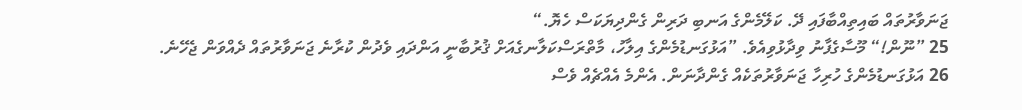ޖަނަވާރުތައް ބައިތިއްބާފައި ދޭ. ކަލޭމެންގެ އަނބި ދަރިން ގެންދިޔަކަސް ހެޔޮ.“
25 ”ނޫން!“ މޫސާގެފާނު ވިދާޅުވިއެވެ. ”އަޅުގަނޑުމެންގެ އިލާހު، މާތްރަސްކަލާނގެއަށް ޤުރުބާނީ އަންދައި ވެދުން ކުރާނެ ޖަނަވާރުތައް ދެއްވަން ޖެހޭނެ.
26 އަޅުގަނޑުމެންގެ ހުރިހާ ޖަނަވާރުތަކެއް ގެންދާނަން. އެންމެ އެއްޗެއް ވެސް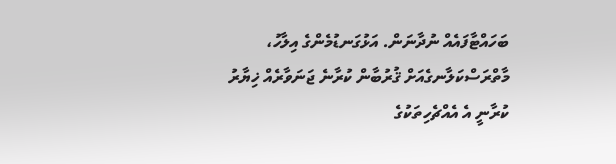ބަހައްޓާފައެއް ނުދާނަން. އަޅުގަނޑުމެންގެ އިލާހު، މާތްރަސްކަލާނގެއަށް ޤުރުބާން ކުރާނެ ޖަނަވާރެއް ޚިޔާރު ކުރާނީ އެ އެއްޗެހިތަކުގެ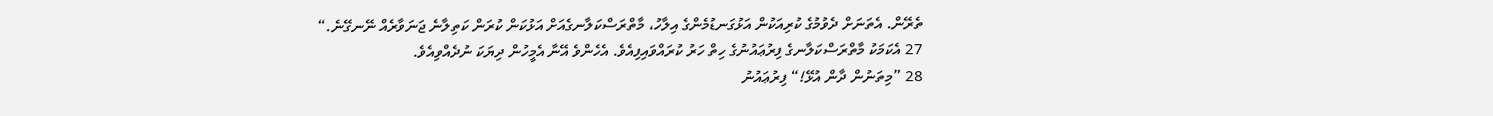ތެރޭން. އެތަނަށް ދެވުމުގެ ކުރިއަކުން އަޅުގަނޑުމެންގެ އިލާހު، މާތްރަސްކަލާނގެއަށް އަޅުކަން ކުރަން ކަތިލާނެ ޖަނަވާރެއް ނޭނގޭނެ.“
27 އެކަމަކު މާތްރަސްކަލާނގެ ފިރުޢައުނުގެ ހިތް ހަރު ކުރައްވައިފިއެވެ. އެހެންވެ އޭނާ އެމީހުން ދިޔަކަ ނުދެއްވިއެވެ.
28 ”މިތަނުން ދާން އުޅޭ!“ ފިރުޢައުނު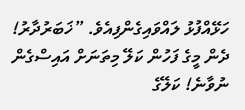ހަޅޭއްފުޅު ލައްވައިގެންފިއެވެ. ”ޚަބަރުދާރު! ދެން މީގެ ފަހުން ކަލޭ މިތަނަށް އައިސްގެން ނުވާނެ! ކަލޭގެ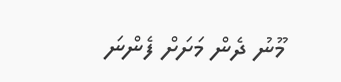މޫނު ދެން މަށަށް ފެންނަ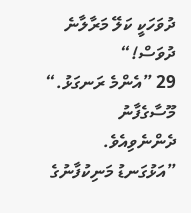ދުވަހަކީ ކަލޭ މަރާލާނެ ދުވަސް!“
29 ”އެންމެ ރަނގަޅު.“ މޫސާގެފާނު ދެންނެވިއެވެ. ”އަޅުގަނޑު މަނިކުފާނުގެ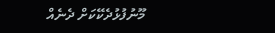މޫނުފުޅުދެކޭކަށް ދެނެއް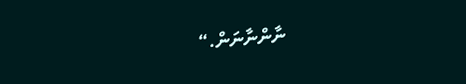ނާންނާނަން.“